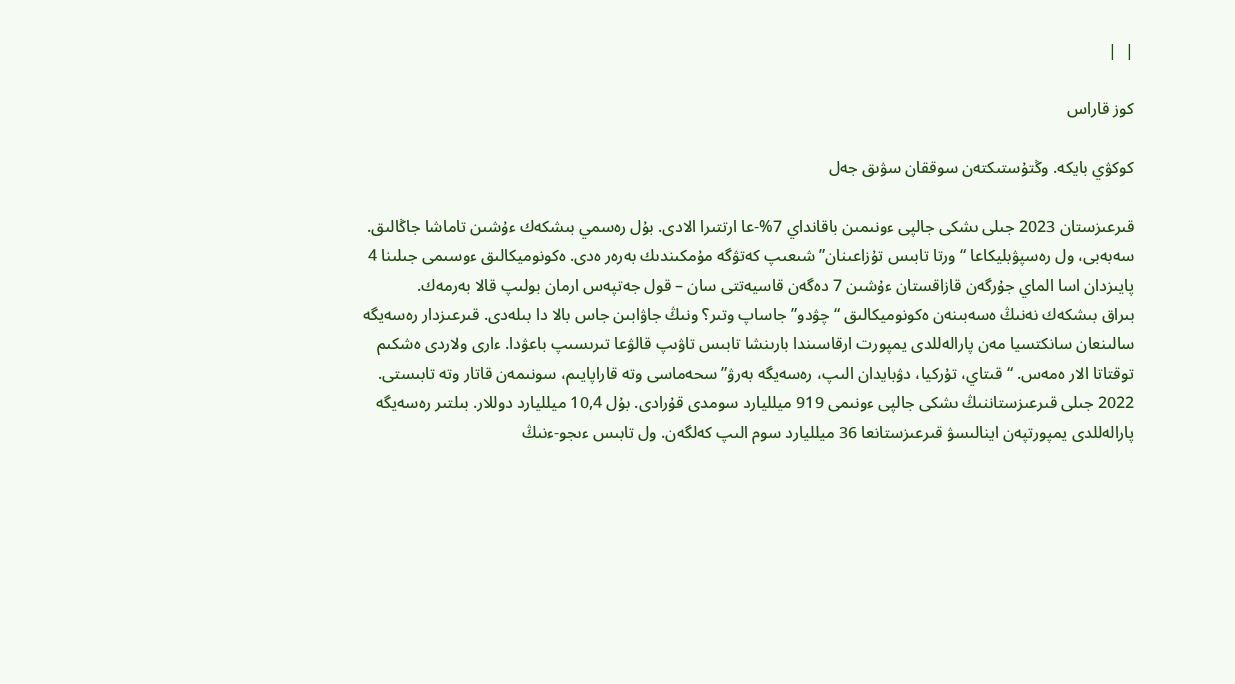|  |

كوز قاراس

كوكۋي بايكە. وڭتۇستىكتەن سوققان سۋىق جەل

قىرعىزستان 2023 جىلى ىشكى جالپى ءونىمىن باقانداي 7%-عا ارتتىرا الادى. بۇل رەسمي بىشكەك ءۇشىن تاماشا جاڭالىق. سەبەبى، ول رەسپۋبليكاعا “ورتا تابىس تۇزاعىنان” شىعىپ كەتۋگە مۇمكىندىك بەرەر ەدى. ەكونوميكالىق ءوسىمى جىلىنا 4 پايىزدان اسا الماي جۇرگەن قازاقستان ءۇشىن 7 دەگەن قاسيەتتى سان – قول جەتپەس ارمان بولىپ قالا بەرمەك.
بىراق بىشكەك نەنىڭ ەسەبىنەن ەكونوميكالىق “چۋدو” جاساپ وتىر؟ ونىڭ جاۋابىن جاس بالا دا بىلەدى. قىرعىزدار رەسەيگە سالىنعان سانكتسيا مەن پارالەللدى يمپورت ارقاسىندا بارىنشا تابىس تاۋىپ قالۋعا تىرىسىپ باعۋدا. ءارى ولاردى ەشكىم توقتاتا الار ەمەس. “قىتاي، تۇركيا، دۋبايدان الىپ، رەسەيگە بەرۋ” سحەماسى وتە قاراپايىم، سونىمەن قاتار وتە تابىستى.
2022 جىلى قىرعىزستاننىڭ ىشكى جالپى ءونىمى 919 ميلليارد سومدى قۇرادى. بۇل 10,4 ميلليارد دوللار. بىلتىر رەسەيگە پارالەللدى يمپورتپەن اينالىسۋ قىرعىزستانعا 36 ميلليارد سوم الىپ كەلگەن. ول تابىس ءىجو-ءنىڭ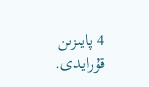4 پايىزىن قۇرايدى.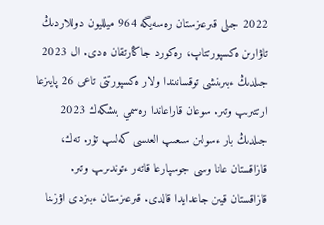2022 جىلى قىرعىزستان رەسەيگە 964 ميلليون دوللاردىڭ تاۋارىن ەكسپورتتاپ، رەكورد جاڭارتقان ەدى. ال 2023 جىلدىڭ ءبىرىنشى توقسانىندا ولار ەكسپورتتى تاعى 26 پايىزعا ارتتىرىپ وتىر. سوعان قاراعاندا رەسمي بىشكەك 2023 جىلدىڭ بار ءسولىن سىعىپ العىسى كەلىپ تۇر. تەك، قازاقستان عانا وسى جوسپارعا قاتەر ءتوندىرىپ وتىر.
قازاقستان قيىن جاعدايدا قالدى. قىرعىزستان ءبىزدى اۋزىنا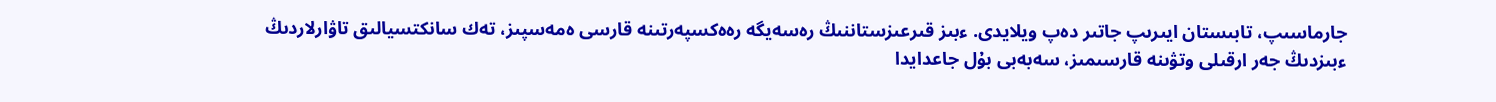جارماسىپ، تابىستان ايىرىپ جاتىر دەپ ويلايدى. ءبىز قىرعىزستاننىڭ رەسەيگە رەەكسپەرتىنە قارسى ەمەسپىز، تەك سانكتسيالىق تاۋارلاردىڭ ءبىزدىڭ جەر ارقىلى وتۋىنە قارسىمىز، سەبەبى بۇل جاعدايدا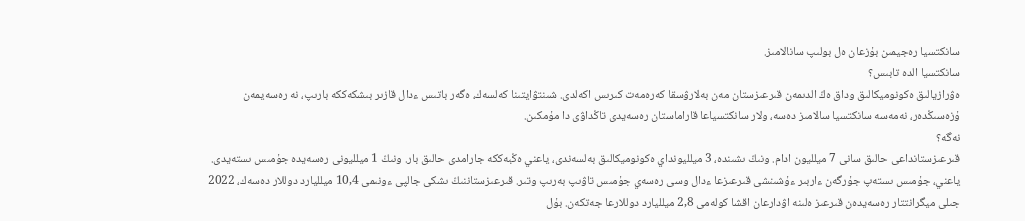سانكتسيا رەجيمىن بۇزعان ەل بولىپ سانالامىز.
سانكتسيا الدە تابىس؟
ەۋرازيالىق ەكونوميكالىق وداق ەڭ الدىمەن قىرعىزستان مەن بەلارۋسقا كەرەمەت كىرىس اكەلدى. شىنتۋايتىنا كەلسەك، ەگەر باتىس ءدال قازىر بىشكەككە بارىپ، نە رەسەيمەن ۇزەسىڭدەر، نەمەسە سانكتسيا سالامىز دەسە، ولار سانكتسياعا قاراماستان رەسەيدى تاڭداۋى دا مۇمكىن.
نەگە؟
قىرعىزستانداعى حالىق سانى 7 ميلليون ادام. ونىڭ ىشىندە، 3 ميلليونداي ەكونوميكالىق بەلسەندى، ياعني ەڭبەككە جارامدى حالىق بار. ونىڭ 1 ميلليونى رەسەيدە جۇمىس ىستەيدى. ياعني، جۇمىس ىستەپ جۇرگەن ءاربىر ءۇشىنشى قىرعىزعا ءدال وسى رەسەي جۇمىس تاۋىپ بەرىپ وتىر. قىرعىزستاننىڭ ىشكى جالپى ءونىمى 10,4 ميلليارد دوللار دەسەك، 2022 جىلى ميگرانتتار رەسەيدەن قىرعىز ەلىنە اۋدارعان اقشا كولەمى 2,8 ميلليارد دوللارعا جەتكەن. بۇل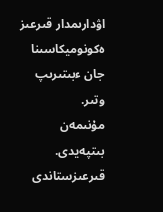اۋدارىمدار قىرعىز ەكونوميكاسىنا جان ءبىتىرىپ وتىر.
مۇنىمەن بىتپەيدى. قىرعىزستاندى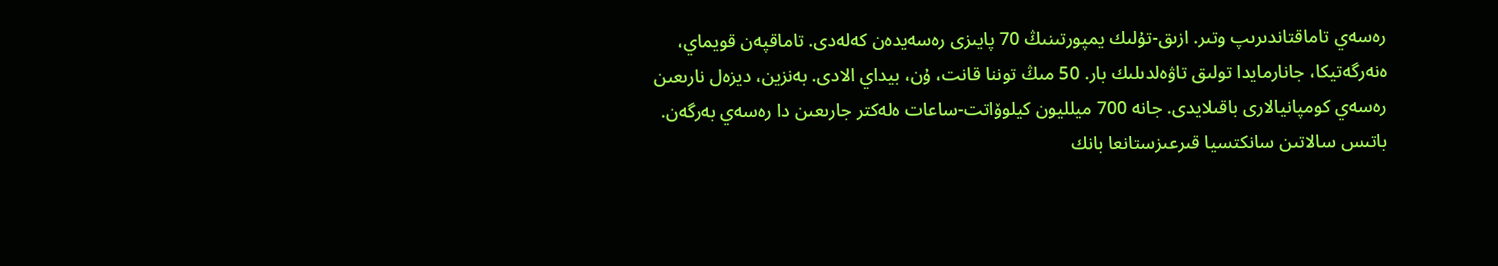رەسەي تاماقتاندىرىپ وتىر. ازىق-تۇلىك يمپورتىنىڭ 70 پايىزى رەسەيدەن كەلەدى. تاماقپەن قويماي، ەنەرگەتيكا، جانارمايدا تولىق تاۋەلدىلىك بار. 50 مىڭ توننا قانت، ۇن، بيداي الادى. بەنزين، ديزەل نارىعىن رەسەي كومپانيالارى باقىلايدى. جانە 700 ميلليون كيلوۆاتت-ساعات ەلەكتر جارىعىن دا رەسەي بەرگەن.
باتىس سالاتىن سانكتسيا قىرعىزستانعا بانك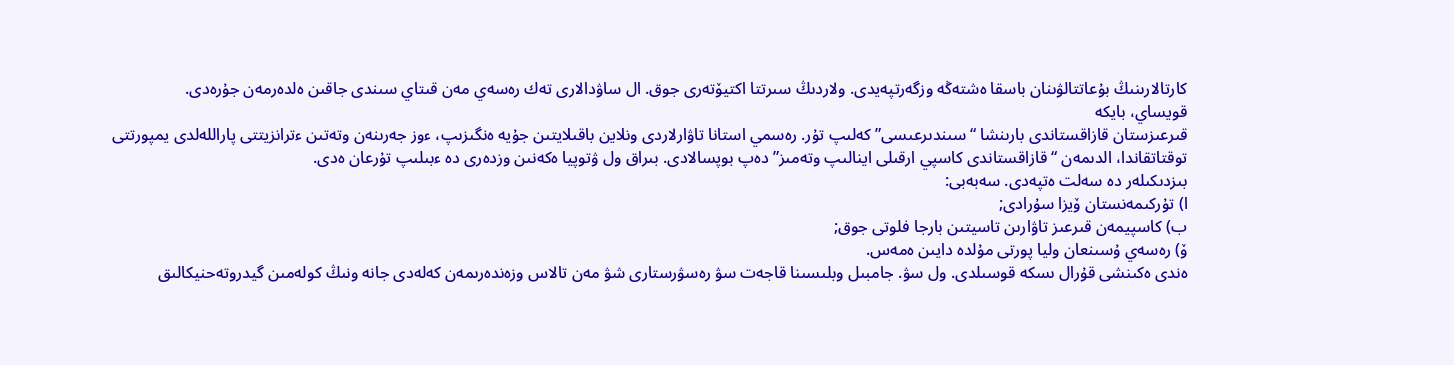كارتالارىنىڭ بۇعاتتالۋىنان باسقا ەشتەڭە وزگەرتپەيدى. ولاردىڭ سىرتتا اكتيۆتەرى جوق. ال ساۋدالارى تەك رەسەي مەن قىتاي سىندى جاقىن ەلدەرمەن جۇرەدى.
قويساي، بايكە
قىرعىزستان قازاقستاندى بارىنشا “سىندىرعىسى” كەلىپ تۇر. رەسمي استانا تاۋارلاردى ونلاين باقىلايتىن جۇيە ەنگىزىپ، ءوز جەرىنەن وتەتىن ءترانزيتتى پاراللەلدى يمپورتتى توقتاتقاندا، الدىمەن “قازاقستاندى كاسپي ارقىلى اينالىپ وتەمىز” دەپ بوپسالادى. بىراق ول ۋتوپيا ەكەنىن وزدەرى دە ءبىلىپ تۇرعان ەدى.
بىزدىكىلەر دە سەلت ەتپەدى. سەبەبى:
ا) تۇركىمەنستان ۆيزا سۇرادى;
ب) كاسپيمەن قىرعىز تاۋارىن تاسيتىن بارجا فلوتى جوق;
ۆ) رەسەي ۇسىنعان وليا پورتى مۇلدە دايىن ەمەس.
ەندى ەكىنشى قۇرال ىسكە قوسىلدى. ول سۋ. جامبىل وبلىسىنا قاجەت سۋ رەسۋرستارى شۋ مەن تالاس وزەندەرىمەن كەلەدى جانە ونىڭ كولەمىن گيدروتەحنيكالىق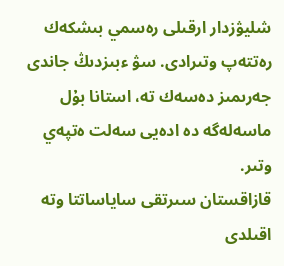شليۋزدار ارقىلى رەسمي بىشكەك رەتتەپ وتىرادى. سۋ ءبىزدىڭ جاندى جەرىمىز دەسەك تە، استانا بۇل ماسەلەگە دە ادەيى سەلت ەتپەي وتىر.
قازاقستان سىرتقى ساياساتتا وتە اقىلدى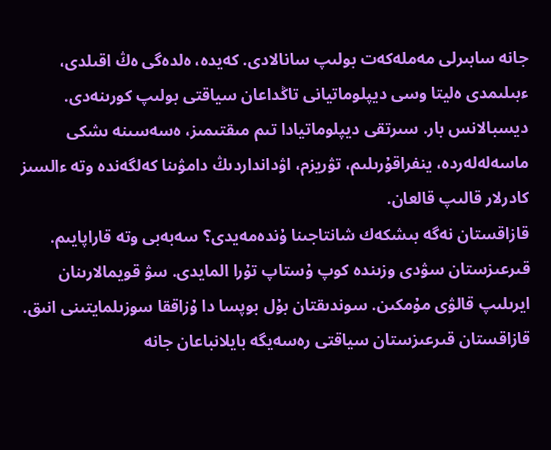جانە سابىرلى مەملەكەت بولىپ سانالادى. كەيدە، ەلدەگى ەڭ اقىلدى، ءبىلىمدى ەليتا وسى ديپلوماتيانى تاڭداعان سياقتى بولىپ كورىنەدى. ديسبالانس بار. سىرتقى ديپلوماتيادا تىم مىقتىمىز، ەسەسىنە ىشكى ماسەلەلەردە، ينفراقۇرىلىم، تۋريزم، اۋدانداردىڭ دامۋىنا كەلگەندە وتە ءالسىز كادرلار قالىپ قالعان.
قازاقستان نەگە بىشكەك شانتاجىنا ۇندەمەيدى؟ سەبەبى وتە قاراپايىم. قىرعىزستان سۋدى وزىندە كوپ ۇستاپ تۇرا المايدى. سۋ قويمالارىنان ايرىلىپ قالۋى مۇمكىن. سوندىقتان بۇل بوپسا دا ۇزاققا سوزىلمايتىنى انىق.
قازاقستان قىرعىزستان سياقتى رەسەيگە بايلانباعان جانە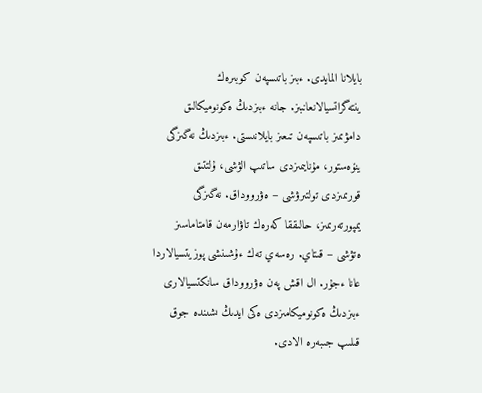بايلانا المايدى. ءبىز باتىسپەن كوبىرەك ينتەگراتسيالانعانبىز. جانە ءبىزدىڭ ەكونوميكالىق دامۋىمىز باتىسپەن تىعىز بايلانىستى. ءبىزدىڭ نەگىزگى ينۆەستور، مۇنايىمىزدى ساتىپ الۋشى، ۇلتتىق قورىمىزدى تولتىرۋشى – ەۋرووداق. نەگىزگى يمپورتەرىمىز، حالىققا كەرەك تاۋارمەن قامتاماسىز ەتۋشى – قىتاي. رەسەي تەك ءۇشىنشى پوزيتسيالاردا عانا ءجۇر. ال اقش پەن ەۋرووداق سانكتسيالارى ءبىزدىڭ ەكونوميكامىزدى ەكى ايدىڭ ىشىندە جوق قىلىپ جىبەرە الادى.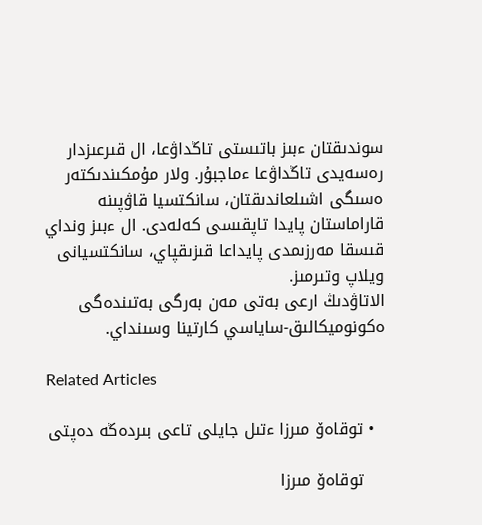سوندىقتان ءبىز باتىستى تاڭداۋعا، ال قىرعىزدار رەسەيدى تاڭداۋعا ءماجبۇر. ولار مۇمكىندىكتەر ەسىگى اشىلعاندىقتان، سانكتسيا قاۋپىنە قاراماستان پايدا تاپقىسى كەلەدى. ال ءبىز ونداي قىسقا مەرزىمدى پايداعا قىزىقپاي، سانكتسيانى ويلاپ وتىرمىز.
الاتاۋدىڭ ارعى بەتى مەن بەرگى بەتىندەگى ەكونوميكالىق-ساياسي كارتينا وسىنداي.

Related Articles

  • توقاەۆ مىرزا ءتىل جايلى تاعى بىردەڭە دەپتى

    توقاەۆ مىرزا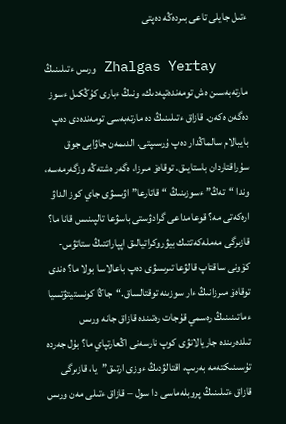ءتىل جايلى تاعى بىردەڭە دەپتى

    Zhalgas Yertay ورىس ءتىلىنىڭ مارتەبەسىن ەش تومەندەتپەدىك، ونىڭ ءبارى كۇڭكىل ءسوز دەگەن ەكەن. قازاق ءتىلىنىڭ دە مارتەبەسى تومەندەدى دەپ بايبالام سالماڭدار دەپ ۇرسىپتى. الدىمەن جاۋابى جوق سۇراقتاردان باستايىق. توقاەۆ مىرزا، ەگەر ەشتەڭە وزگەرمەسە، وندا “تەڭ” ءسوزىنىڭ “قاتارعا” اۋىسۋى جاي كوز الداۋ ارەكەتى مە؟ قوعامداعى گرادۋستى باسۋعا تالپىنىس قانا ما؟ قازىرگى مەملەكەتتىك بيۋروكراتيالىق اپپاراتتىڭ ستاتۋس-كۆونى ساقتاپ قالۋعا تىرىسۋى دەپ باعالاسا بولا ما؟ ەندى توقاەۆ مىرزانىڭ ءار سوزىنە توقتالساق.“جاڭا كونستيتۋتسيا ءماتىنىنىڭ رەسمي قۇجات رەتىندە قازاق جانە ورىس تىلدەرىندە جاريالانۋى كوپ نارسەنى اڭعارتپاي ما؟ بۇل جەردە تۇسىنىكتەمە بەرىپ، اقتالۋدىڭ ءوزى ارتىق”يا، قازىرگى قازاق ءتىلىنىڭ پروبلەماسى دا سول – قازاق ءتىلى مەن ورىس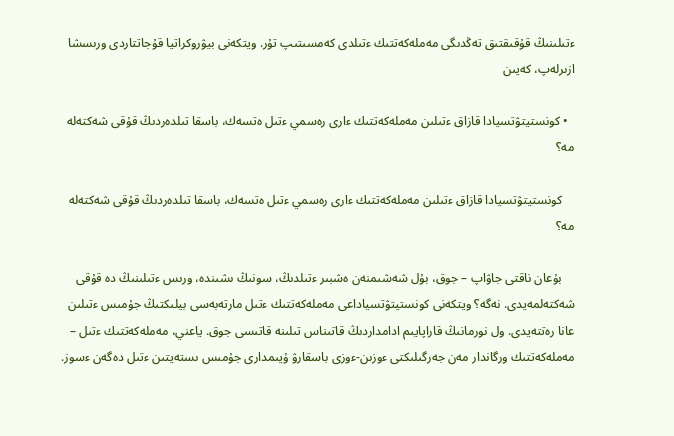ءتىلىنىڭ قۇقىقتىق تەڭدىگى مەملەكەتتىك ءتىلدى كەمسىتىپ تۇر. ويتكەنى بيۋروكراتيا قۇجاتتاردى ورىسشا ازىرلەپ، كەيىن

  • كونستيتۋتسيادا قازاق ءتىلىن مەملەكەتتىك ءارى رەسمي ءتىل ەتسەك، باسقا تىلدەردىڭ قۇقى شەكتەلە مە؟

    كونستيتۋتسيادا قازاق ءتىلىن مەملەكەتتىك ءارى رەسمي ءتىل ەتسەك، باسقا تىلدەردىڭ قۇقى شەكتەلە مە؟

    بۇعان ناقتى جاۋاپ – جوق، بۇل شەشىمنەن ەشبىر ءتىلدىڭ، سونىڭ ىشىندە، ورىس ءتىلىنىڭ دە قۇقى شەكتەلمەيدى. نەگە؟ ويتكەنى كونستيتۋتسياداعى مەملەكەتتىك ءتىل مارتەبەسى بيلىكتىڭ جۇمىس ءتىلىن عانا رەتتەيدى. ول نورمانىڭ قاراپايىم ادامداردىڭ قاتىناس تىلىنە قاتىسى جوق. ياعني، مەملەكەتتىك ءتىل – مەملەكەتتىك ورگاندار مەن جەرگىلىكتى ءوزىن-ءوزى باسقارۋ ۇيىمدارى جۇمىس ىستەيتىن ءتىل دەگەن ءسوز.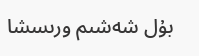بۇل شەشىم ورىسشا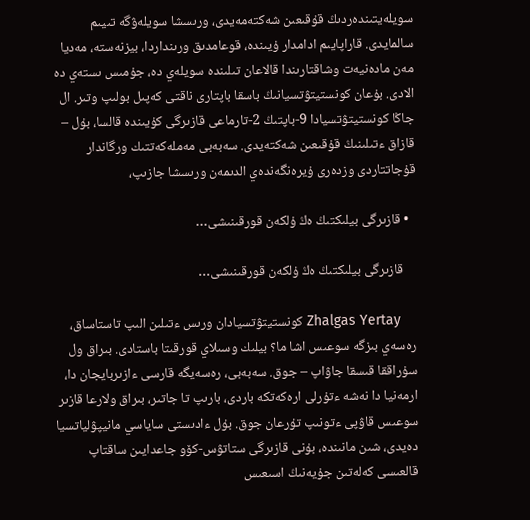سويلەيتىندەردىڭ قۇقىعىن شەكتەمەيدى، ورىسشا سويلەۋگە تىيىم سالمايدى. قاراپايىم ادامدار ۇيىندە، قوعامدىق ورىنداردا، بيزنەستە، مەديا مەن مادەنيەت وشاقتارىندا قالاعان تىلىندە سويلەي دە، جۇمىس ىستەي دە الادى. بۇعان كونستيتۋتسيانىڭ باسقا باپتارى ناقتى كەپىل بولىپ وتىر. ال جاڭا كونستيتۋتسيادا 9-باپتىڭ 2-تارماعى قازىرگى كۇيىندە قالسا، بۇل – قازاق ءتىلىنىڭ قۇقىعىن شەكتەيدى. سەبەبى مەملەكەتتىك ورگاندار قۇجاتتاردى وزدەرى ۇيرەنگەندەي الدىمەن ورىسشا جازىپ،

  • قازىرگى بيلىكتىڭ ەڭ ۇلكەن قورقىنىشى…

    قازىرگى بيلىكتىڭ ەڭ ۇلكەن قورقىنىشى…

    Zhalgas Yertay كونستيتۋتسيادان ورىس ءتىلىن الىپ تاستاساق، رەسەي بىزگە سوعىس اشا ما؟ بيلىك وسىلاي قورقىتا باستادى. بىراق ول سۇراققا قىسقا جاۋاپ – جوق. سەبەبى، رەسەيگە قارسى ءازىربايجان دا، ارمەنيا دا نەشە ءتۇرلى ارەكەتكە باردى، بارىپ تا جاتىر، بىراق ولارعا قازىر سوعىس قاۋپى ءتونىپ تۇرعان جوق. بۇل ءادىستى ساياسي مانيپۋلياتسيا دەيدى، شىن مانىندە، بۇنى قازىرگى ستاتۋس-كۆو جاعدايىن ساقتاپ قالعىسى كەلەتىن جۇيەنىڭ اسىعىس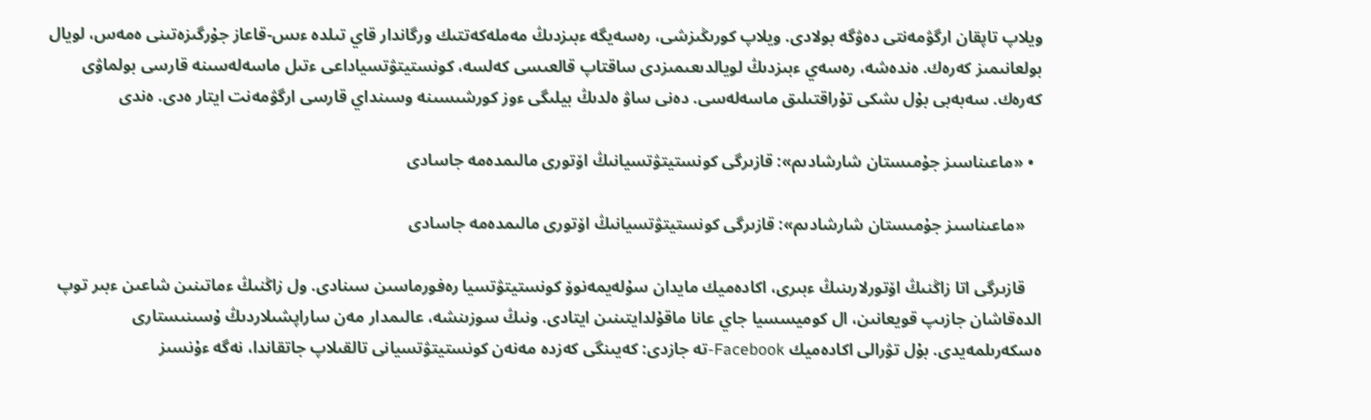ويلاپ تاپقان ارگۋمەنتى دەۋگە بولادى. ويلاپ كورىڭىزشى، رەسەيگە ءبىزدىڭ مەملەكەتتىك ورگاندار قاي تىلدە ءىس-قاعاز جۇرگىزەتىنى ەمەس، لويال بولعانىمىز كەرەك. ەندەشە، رەسەي ءبىزدىڭ لويالدىعىمىزدى ساقتاپ قالعىسى كەلسە، كونستيتۋتسياداعى ءتىل ماسەلەسىنە قارسى بولماۋى كەرەك. سەبەبى بۇل ىشكى تۇراقتىلىق ماسەلەسى. دەنى ساۋ ەلدىڭ بيلىگى ءوز كورشىسىنە وسىنداي قارسى ارگۋمەنت ايتار ەدى. ەندى

  • «ماعىناسىز جۇمىستان شارشادىم»: قازىرگى كونستيتۋتسيانىڭ اۆتورى مالىمدەمە جاسادى

    «ماعىناسىز جۇمىستان شارشادىم»: قازىرگى كونستيتۋتسيانىڭ اۆتورى مالىمدەمە جاسادى

    قازىرگى اتا زاڭنىڭ اۆتورلارىنىڭ ءبىرى، اكادەميك مايدان سۇلەيمەنوۆ كونستيتۋتسيا رەفورماسىن سىنادى. ول زاڭنىڭ ءماتىنىن شاعىن ءبىر توپ الدەقاشان جازىپ قويعانىن، ال كوميسسيا جاي عانا ماقۇلدايتىنىن ايتادى. ونىڭ سوزىنشە، عالىمدار مەن ساراپشىلاردىڭ ۇسىنىستارى ەسكەرىلمەيدى. بۇل تۋرالى اكادەميك Facebook-تە جازدى: كەيىنگى كەزدە مەنەن كونستيتۋتسيانى تالقىلاپ جاتقاندا، نەگە ءۇنسىز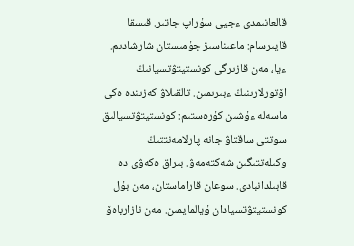قالعانىمدى ءجيى سۇراپ جاتىر. قىسقا قايىرسام: ماعىناسىز جۇمىستان شارشادىم. ءيا، مەن قازىرگى كونستيتۋتسيانىڭ اۆتورلارىنىڭ ءبىرىمىن. تالقىلاۋ كەزىندە ەكى ماسەلە ءۇشىن كۇرەستىم: كونستيتۋتسيالىق سوتتى ساقتاۋ جانە پارلامەنتتىڭ وكىلەتتىگىن شەكتەمەۋ. بىراق ەكەۋى دە قابىلدانبادى. سوعان قاراماستان، مەن بۇل كونستيتۋتسيادان ۇيالمايمىن. مەن نازارباەۆ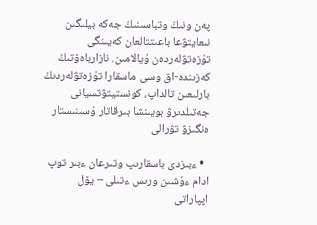پەن ونىڭ وتباسىنىڭ جەكە بيلىگىن نىعايتۋعا باعىتتالعان كەيىنگى تۇزەتۋلەردەن ۇيالامىن. نازارباەۆتىڭ كەزىندە-اق وسى ماسقارا تۇزەتۋلەردىڭ بارلىعىن تالداپ، كونستيتۋتسيانى جەتىلدىرۋ بويىنشا بىرقاتار ۇسىنىستار ەنگىزۋ تۋرالى

  • ءبىزدى باسقارىپ وتىرعان ءبىر توپ ادام ءۇشىن ورىس ءتىلى – يۆل اپپاراتى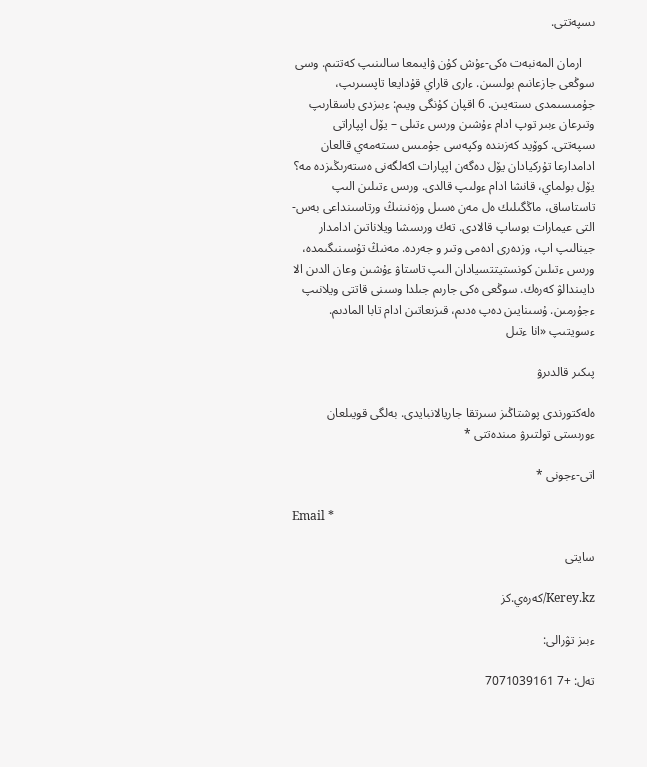ىسپەتتى.

    ارمان المەنبەت ەكى-ءۇش كۇن ۋايىمعا سالىنىپ كەتتىم. وسى سوڭعى جازعانىم بولسىن. ءارى قاراي قۇدايعا تاپسىرىپ، جۇمىسىمدى ىستەيىن. 6 اقپان كۇنگى ويىم: ءبىزدى باسقارىپ وتىرعان ءبىر توپ ادام ءۇشىن ورىس ءتىلى – يۆل اپپاراتى ىسپەتتى. كوۆيد كەزىندە وكپەسى جۇمىس ىستەمەي قالعان ادامدارعا تۇركيادان يۆل دەگەن اپپارات اكەلگەنى ەستەرىڭىزدە مە؟ يۆل بولماي، قانشا ادام ءولىپ قالدى. ورىس ءتىلىن الىپ تاستاساق، ماڭگىلىك ەل مەن ەسىل وزەنىنىڭ ورتاسىنداعى بەس-التى عيمارات بوساپ قالادى. تەك ورىسشا ويلاناتىن ادامدار جينالىپ اپ، وزدەرى ادەمى وتىر و جەردە. مەنىڭ تۇسىنىگىمدە، ورىس ءتىلىن كونستيتتسيادان الىپ تاستاۋ ءۇشىن وعان الدىن الا دايىندالۋ كەرەك. سوڭعى ەكى جارىم جىلدا وسىنى قاتتى ويلانىپ ءجۇرمىن. ۇسىنايىن دەپ ەدىم، قىزىعاتىن ادام تابا المادىم. ءسويتىپ «انا ءتىل

پىكىر قالدىرۋ

ەلەكتورندى پوشتاڭىز سىرتقا جاريالانبايدى. بەلگى قويىلعان ءورىستى تولتىرۋ مىندەتتى *

اتى-ءجونى *

Email *

سايتى

Kerey.kz/كەرەي.كز

ءبىز تۋرالى:

تەل: +7 7071039161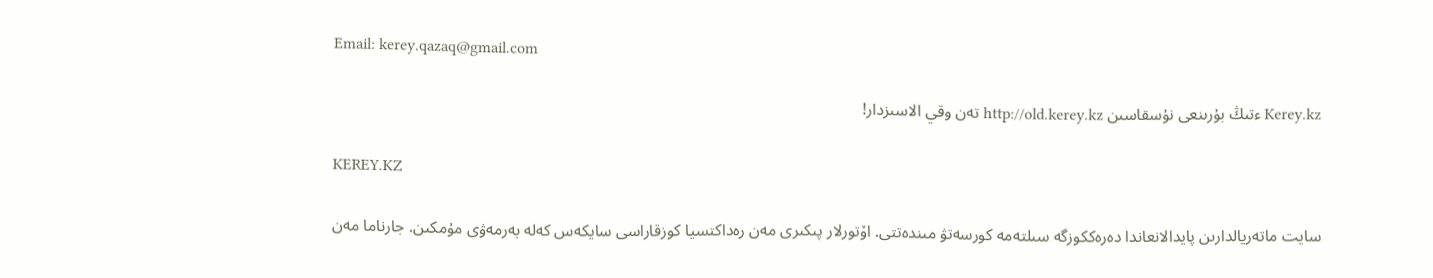Email: kerey.qazaq@gmail.com

Kerey.kz ءتىڭ بۇرىنعى نۇسقاسىن http://old.kerey.kz تەن وقي الاسىزدار!

KEREY.KZ

سايت ماتەريالدارىن پايدالانعاندا دەرەككوزگە سىلتەمە كورسەتۋ مىندەتتى. اۆتورلار پىكىرى مەن رەداكتسيا كوزقاراسى سايكەس كەلە بەرمەۋى مۇمكىن. جارناما مەن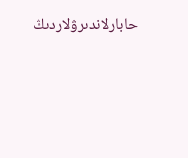حابارلاندىرۋلاردىڭ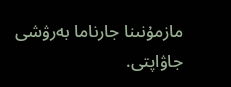مازمۇنىنا جارناما بەرۋشى جاۋاپتى.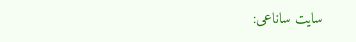سايت ساناعى: